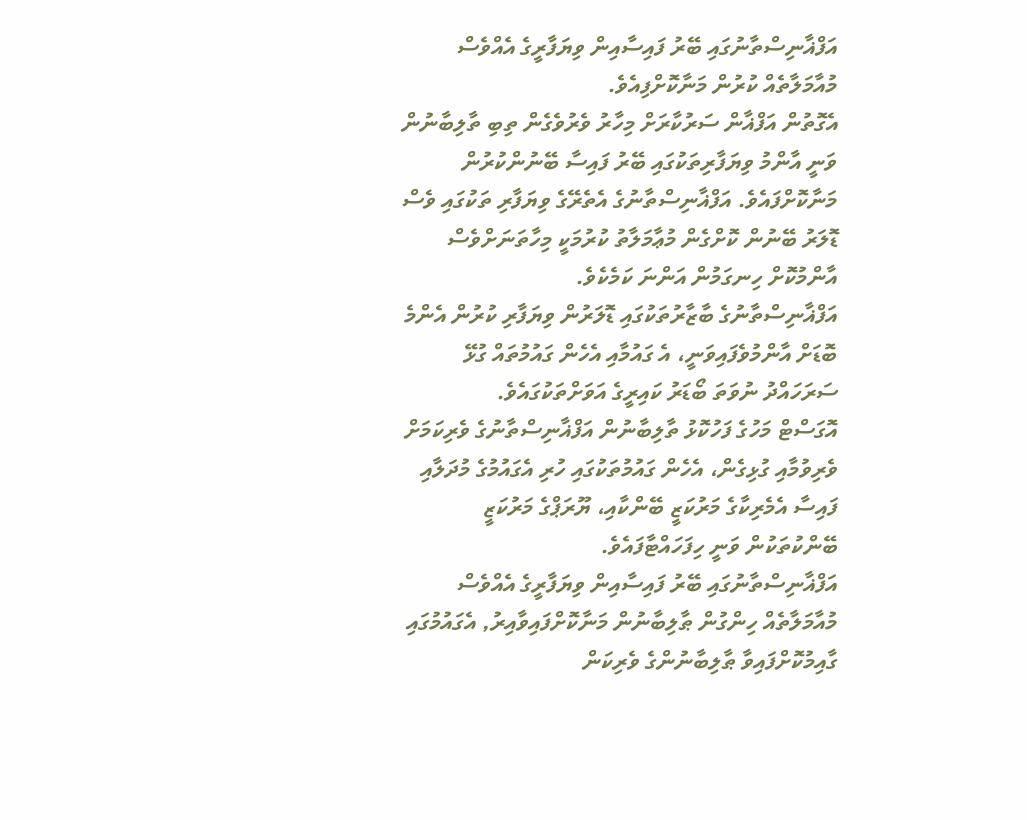އަފްޣާނިސްތާނުގައި ބޭރު ފައިސާއިން ވިޔަފާރީގެ އެއްވެސް މުއާމަލާތެއް ކުރުން މަނާކޮށްފިއެވެ.
އެގޮތުން އަފްޣާން ސަރުކާރަށް މިހާރު ވެރުވެގެން ތިބި ތާލިބާނުން ވަނީ އާންމު ވިޔަފާރިތަކުގައި ބޭރު ފައިސާ ބޭނުންކުރުން މަނާކޮށްފައެވެ. އަފްޣާނިސްތާނުގެ އެތެރޭގެ ވިޔަފާރި ތަކުގައި ވެސް ޑޮލަރު ބޭނުން ކޮށްގެން މުޢާމަލާތު ކުރުމަކީ މިހާތަނަށްވެސް އާންމުކޮށް ހިނގަމުން އަންނަ ކަމެކެވެ.
އަފްޣާނިސްތާނުގެ ބާޒާރުތަކުގައި ޑޮލަރުން ވިޔަފާރި ކުރުން އެންމެ ބޮޑަށް އާންމުވެފައިވަނީ، އެ ގައުމާއި އެހެން ގައުމުތައް ގުޅޭ ސަރަހައްދު ނުވަތަ ބޯޑަރު ކައިރީގެ އަވަށްތަކުގައެވެ.
އޮގަސްޓް މަހުގެ ފަހުކޮޅު ތާލިބާނުން އަފްޣާނިސްތާނުގެ ވެރިކަމަށް ވެރިވުމާއި ގުޅިގެން، އެހެން ގައުމުތަކުގައި ހުރި އެގައުމުގެ މުދަލާއި ފައިސާ އެމެރިކާގެ މަރުކަޒީ ބޭންކާއި، ޔޫރަޕްގެ މަރުކަޒީ ބޭންކުތަކުން ވަނީ ހިފަހައްޓާފައެވެ.
އަފްޣާނިސްތާނުގައި ބޭރު ފައިސާއިން ވިޔަފާރީގެ އެއްވެސް މުއާމަލާތެއް ހިންގުން ޠާލިބާނުން މަނާކޮށްފައިވާއިރު, އެގައުމުގައި ގާއިމުކޮށްފައިވާ ޠާލިބާނުންގެ ވެރިކަން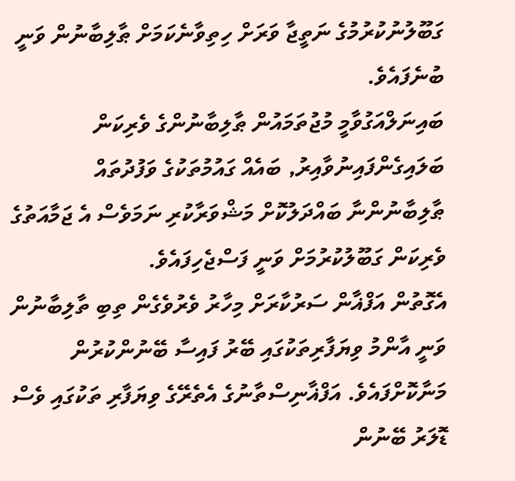ގަބޫލުނުކުރުމުގެ ނަތީޖާ ވަރަށް ހިތިވާނެކަމަށް ޠާލިބާނުން ވަނީ ބުނެފައެވެ.
ބައިނަލްއަގުވާމީ މުޖުތަމައުން ޠާލިބާނުންގެ ވެރިކަން ބަލައިގެންފައިނުވާއިރު, ބައެއް ގައުމުތަކުގެ ވަފުދުތައް ޠާލިބާނުންނާ ބައްދަލުކޮށް މަޝްވަރާކުރި ނަމަވެސް އެ ޖަމާއަތުގެ ވެރިކަން ގަބޫލުކުރުމަށް ވަނީ ފަސްޖެހިފައެވެ.
އެގޮތުން އަފްޣާން ސަރުކާރަށް މިހާރު ވެރުވެގެން ތިބި ތާލިބާނުން ވަނީ އާންމު ވިޔަފާރިތަކުގައި ބޭރު ފައިސާ ބޭނުންކުރުން މަނާކޮށްފައެވެ. އަފްޣާނިސްތާނުގެ އެތެރޭގެ ވިޔަފާރި ތަކުގައި ވެސް ޑޮލަރު ބޭނުން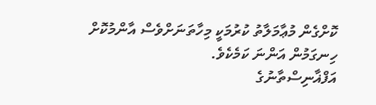ކޮށްގެން މުޢާމަލާތު ކުރުމަކީ މިހާތަނަށްވެސް އާންމުކޮށް ހިނގަމުން އަންނަ ކަމެކެވެ.
އަފްޣާނިސްތާނުގެ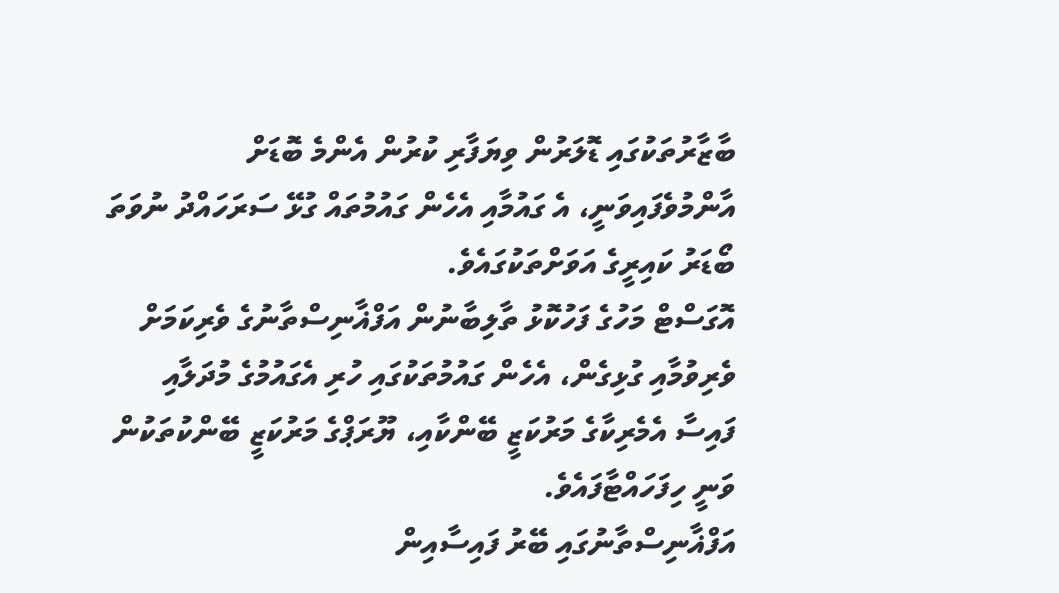ބާޒާރުތަކުގައި ޑޮލަރުން ވިޔަފާރި ކުރުން އެންމެ ބޮޑަށް އާންމުވެފައިވަނީ، އެ ގައުމާއި އެހެން ގައުމުތައް ގުޅޭ ސަރަހައްދު ނުވަތަ ބޯޑަރު ކައިރީގެ އަވަށްތަކުގައެވެ.
އޮގަސްޓް މަހުގެ ފަހުކޮޅު ތާލިބާނުން އަފްޣާނިސްތާނުގެ ވެރިކަމަށް ވެރިވުމާއި ގުޅިގެން، އެހެން ގައުމުތަކުގައި ހުރި އެގައުމުގެ މުދަލާއި ފައިސާ އެމެރިކާގެ މަރުކަޒީ ބޭންކާއި، ޔޫރަޕްގެ މަރުކަޒީ ބޭންކުތަކުން ވަނީ ހިފަހައްޓާފައެވެ.
އަފްޣާނިސްތާނުގައި ބޭރު ފައިސާއިން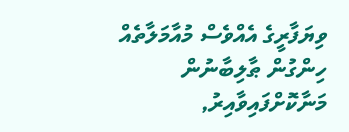ވިޔަފާރީގެ އެއްވެސް މުއާމަލާތެއް ހިންގުން ޠާލިބާނުން މަނާކޮށްފައިވާއިރު,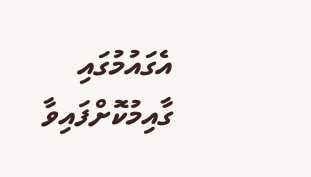އެގައުމުގައި ގާއިމުކޮށްފައިވާ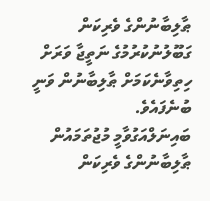ޠާލިބާނުންގެ ވެރިކަން ގަބޫލުނުކުރުމުގެ ނަތީޖާ ވަރަށް ހިތިވާނެކަމަށް ޠާލިބާނުން ވަނީ ބުނެފައެވެ.
ބައިނަލްއަގުވާމީ މުޖުތަމައުން ޠާލިބާނުންގެ ވެރިކަން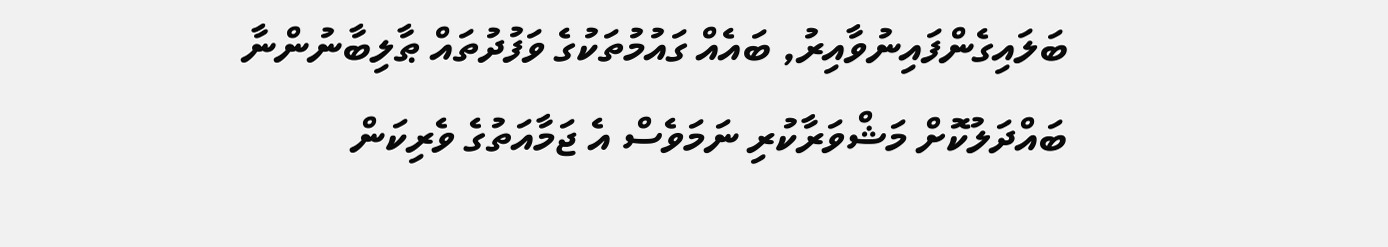ބަލައިގެންފައިނުވާއިރު, ބައެއް ގައުމުތަކުގެ ވަފުދުތައް ޠާލިބާނުންނާ ބައްދަލުކޮށް މަޝްވަރާކުރި ނަމަވެސް އެ ޖަމާއަތުގެ ވެރިކަން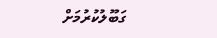ގަބޫލުކުރުމަށް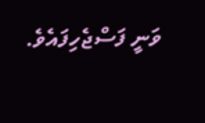ވަނީ ފަސްޖެހިފައެވެ.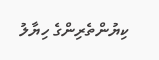ކިޔުންތެރިންގެ ހިޔާލު